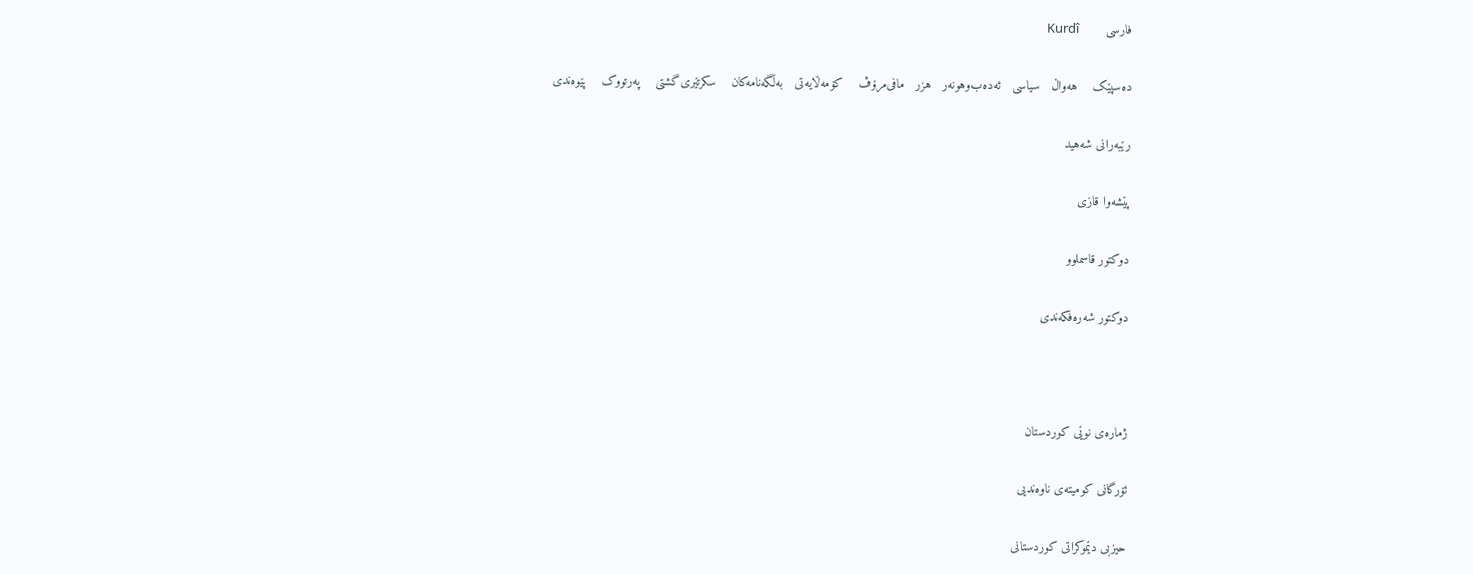فارسی       Kurdî

ده‌سپێک    هه‌واڵ   سیاسی   ئه‌ده‌ب‌وهونه‌ر   هزر   مافی‌مرۆڤ    کۆمه‌ڵایه‌تی   به‌ڵگه‌نامه‌کان    سکرتێری‌گشتی    په‌رتووک    پێوه‌ندی

رێبه‌رانی شه‌هید

پێشه‌وا قازی‌

دوكتور قاسملوو

دوكتور شه‌ره‌فکه‌ندی



ژماره‌ی نوێی كوردستان

ئۆرگانی كومیته‌ی ناوه‌ندیی

حیزبی دێموكراتی كوردستانی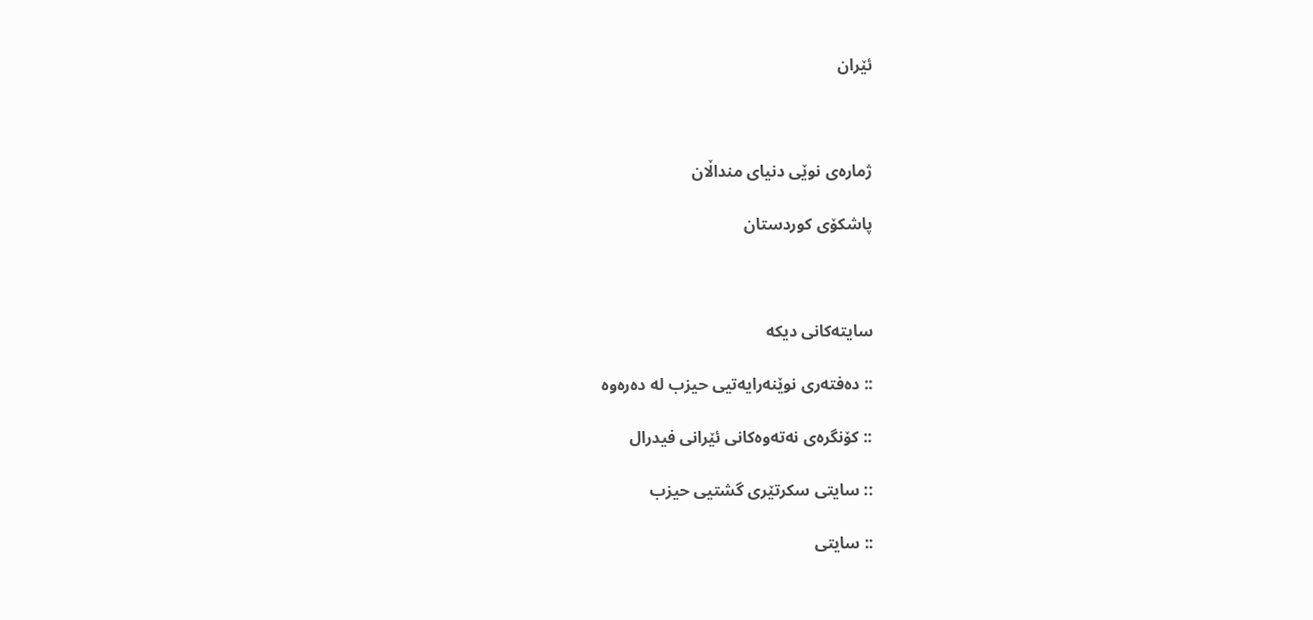ئێران



ژماره‌ی نوێی دنیای منداڵان

پاشكۆی كوردستان



سایته‌کانی دیکه

:: ده‌فته‌ری نوێنه‌رایه‌تیی حیزب له ده‌ره‌وه

:: كۆنگره‌ی‌ نه‌ته‌وه‌كانی‌ ئێرانی‌ فیدرال

:: سایتی سکرتێری گشتیی حیزب

:: سایتی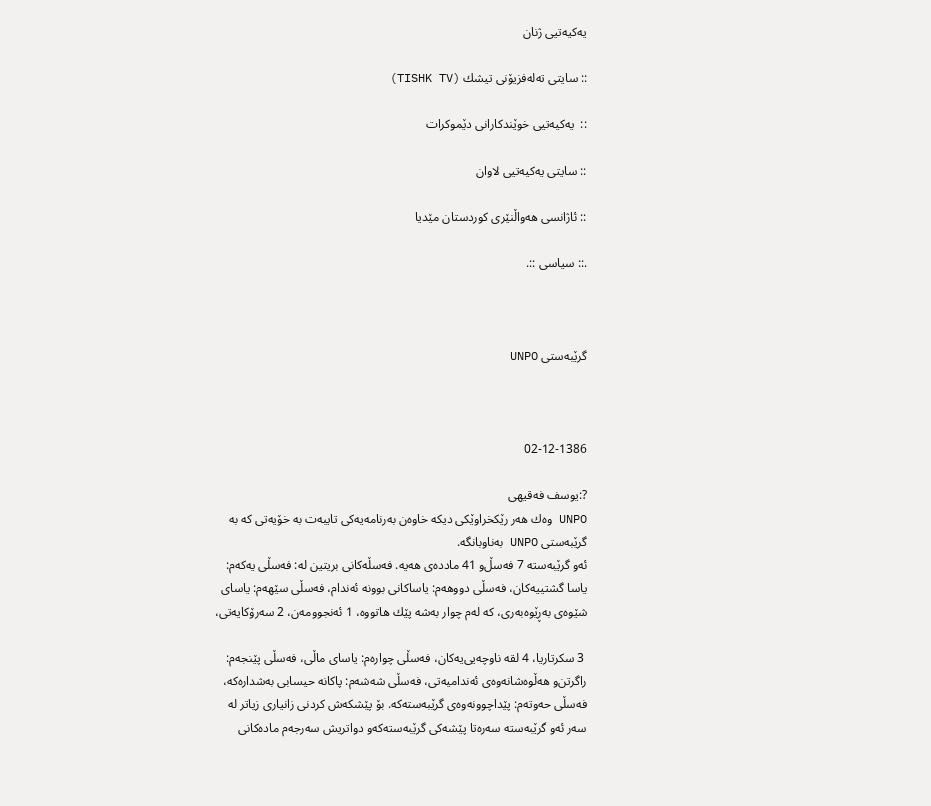یه‌كیه‌تیی ژنان

:: سایتی ته‌له‌فزیۆنی‌ تیشك (TISHK TV)

::  یه‌كیه‌تیی‌ خوێندكارانی‌ دێموكرات

:: سایتی یه‌کیه‌تیی لاوان

:: ئاژانسی هه‌واڵنێری كوردستان مێدیا

.:: سیاسی ::.



گرێبه‌ستی‌ UNPO



02-12-1386

?:یوسف فه‌قیهی
UNPO وه‌ك هه‌ر رێكخراوێكی‌ دیكه‌ خاوه‌ن به‌رنامه‌یه‌كی‌ تایبه‌ت به‌ خۆیه‌تی‌ كه‌ به‌ گرێبه‌ستی‌ UNPO به‌ناوبانگه‌.
ئه‌و گرێبه‌سته‌ 7 فه‌سڵ‌و 41 مادده‌ی‌ هه‌یه‌. فه‌سڵه‌كانی‌ بریتین له‌: فه‌سڵی‌ یه‌كه‌م: یاسا گشتییه‌كان، فه‌سڵی‌ دووهه‌م: یاساكانی‌ بوونه‌ ئه‌ندام، فه‌سڵی‌ سێهه‌م: یاسای‌ شێوه‌ی‌ به‌ڕێوه‌به‌ری‌، كه‌ له‌م چوار به‌شه‌ پێك هاتووه‌، 1 ئه‌نجوومه‌ن، 2 سه‌رۆكایه‌تی‌،

 3 سكرتاریا، 4 لقه‌ ناوچه‌یی‌یه‌كان، فه‌سڵی‌ چواره‌م: یاسای‌ ماڵی‌، فه‌سڵی‌ پێنجه‌م: راگرتن‌و هه‌ڵوه‌شانه‌وه‌ی‌ ئه‌ندامیه‌تی‌، فه‌سڵی‌ شه‌شه‌م: پاكانه‌ حیسابی‌ به‌شداره‌كه‌، فه‌سڵی‌ حه‌وته‌م: پێداچوونه‌وه‌ی‌ گرێبه‌سته‌كه‌. بۆ پێشكه‌ش كردنی‌ زانیاری‌ زیاتر له‌ سه‌ر ئه‌و گرێبه‌سته‌ سه‌ره‌تا پێشه‌كی‌ گرێبه‌سته‌كه‌‌و دواتریش سه‌رجه‌م ماده‌كانی‌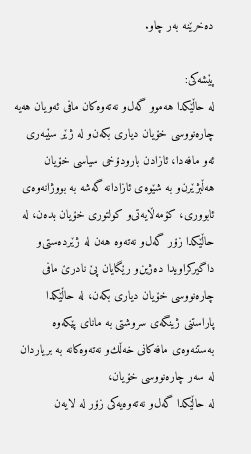ده‌خرێنه‌ به‌ر چاو.

پێشه‌كی‌:
له‌ حاڵێكدا هه‌موو گه‌ل‌و نه‌ته‌وه‌كان مافی‌ ئه‌ویان هه‌یه‌ چاره‌نووسی‌ خۆیان دیاری بكه‌ن‌و له‌ ژێر سێبه‌ری‌ ئه‌و مافه‌دا، ئازادن بارودۆخی‌ سیاسی‌ خۆیان هه‌ڵبژێرن‌و به‌ شێوه‌ی‌ ئازادانه‌ گه‌شه‌ به‌ بووژانه‌وه‌ی‌ ئابووری‌، كۆمه‌ڵایه‌تی‌‌و كولتوری‌ خۆیان بده‌ن، له‌ حاڵێكدا زۆر گه‌ل‌و نه‌ته‌وه‌ هه‌ن له‌ ژێرده‌ستی‌‌و داگیركراویدا ده‌ژین‌و رێگایان پێ‌ نادرێ‌ مافی‌ چاره‌نووسی‌ خۆیان دیاری‌ بكه‌ن، له‌ حاڵێكدا پاراستنی‌ ژینگه‌ی‌ سروشتی‌ به‌ مانای‌ پێكه‌وه‌ به‌ستنه‌وه‌ی‌ مافه‌كانی‌ خه‌ڵك‌و نه‌ته‌وه‌كانه‌ به‌ بریاردان له‌ سه‌ر چاره‌نووسی‌ خۆیان،
له‌ حاڵێكدا گه‌ل‌و نه‌ته‌وه‌یه‌كی‌ زۆر له‌ لایه‌ن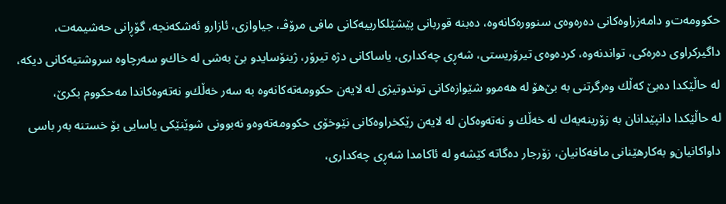حكوومه‌ت‌و دامه‌زراوه‌كانی‌ ده‌ره‌وه‌ی‌ سنووره‌كانه‌وه‌، ده‌بنه‌ قوربانی‌ پێشێلكارییه‌كانی‌ مافی‌ مرۆڤـ، جیاوازی‌، ئازار‌و ئه‌شكه‌نجه‌، گۆڕانی‌ حه‌شیمه‌ت، داگیركراوی‌ ده‌ره‌كی‌، تواندنه‌وه‌، كرده‌وه‌ی‌ تیرۆریستی‌، شه‌ڕی‌ چه‌كداری‌، یاساكانی‌ دژه‌ تیرۆر، ژینۆساید‌و بێ‌ به‌شی‌ له‌ خاك‌و سه‌رچاوه‌ سروشتیه‌كانی‌ دیكه‌،
له‌ حاڵێكدا ده‌بێ‌ كه‌ڵك وه‌رگرتنی‌ به‌ بێ‌هۆ له‌ هه‌موو شێوازه‌كانی‌ توند‌وتیژی‌ له‌ لایه‌ن حكوومه‌ته‌كانه‌وه‌ به‌ سه‌ر خه‌ڵك‌و نه‌ته‌وه‌كاندا مه‌حكووم بكرێ‌،
له‌ حاڵێكدا دانپێدانان به‌ زۆرینه‌یه‌ك له‌ خه‌ڵك ‌و نه‌ته‌وه‌كان له‌ لایه‌ن رێكخراوه‌كانی‌ نێوخۆی‌ حكوومه‌ته‌وه‌‌و نه‌بوونی‌ شوێنێكی‌ یاسایی‌ بۆ خستنه‌ به‌ر باسی‌ داواكانیان‌و به‌كارهێنانی‌ مافه‌كانیان، زۆرجار ده‌گاته‌ كێشه‌‌و له‌ ئاكامدا شه‌ڕی‌ چه‌كداری‌،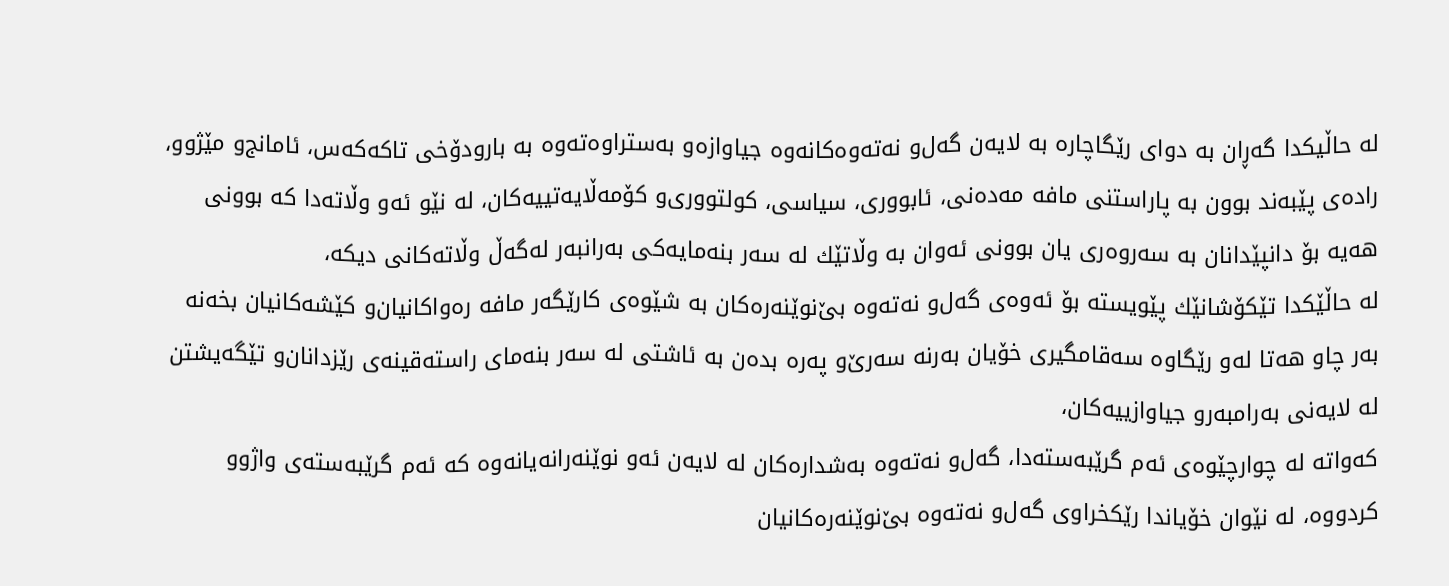له‌ حاڵیكدا گه‌ڕان به‌ دوای‌ رێگاچاره‌ به‌ لایه‌ن گه‌ل‌و نه‌ته‌وه‌كانه‌وه‌ جیاوازه‌‌و به‌ستراوه‌ته‌وه‌ به‌ بار‌ودۆخی‌ تاكه‌كه‌س، ئامانج‌و مێژوو، راده‌ی‌ پێبه‌ند بوون به‌ پاراستنی‌ مافه‌ مه‌ده‌نی‌، ئابووری‌، سیاسی‌، كولتووری‌‌و كۆمه‌ڵایه‌تییه‌كان، له‌ نێو ئه‌و وڵاته‌دا كه‌ بوونی‌ هه‌یه‌ بۆ دانپێدانان به‌ سه‌روه‌ری‌ یان بوونی‌ ئه‌وان به‌ وڵاتێك له‌ سه‌ر بنه‌مایه‌كی‌ به‌رانبه‌ر له‌گه‌ڵ وڵاته‌كانی‌ دیكه‌،
له‌ حاڵێكدا تێكۆشانێك پێویسته‌ بۆ ئه‌وه‌ی‌ گه‌ل‌و نه‌ته‌وه‌ بێ‌نوێنه‌ره‌كان به‌ شێوه‌ی‌ كارێگه‌ر مافه‌ ره‌واكانیان‌و كێشه‌كانیان بخه‌نه‌ به‌ر چاو هه‌تا له‌و رێگاوه‌ سه‌قامگیری‌ خۆیان به‌رنه‌ سه‌رێ‌‌و په‌ره‌ بده‌ن به‌ ئاشتی‌ له‌ سه‌ر بنه‌مای‌ راسته‌قینه‌ی‌ رێزدانان‌و تێگه‌یشتن له‌ لایه‌نی‌ به‌رامبه‌ر‌و جیاوازییه‌كان،
كه‌واته‌ له‌ چوارچێوه‌ی‌ ئه‌م گرێبه‌سته‌دا، گه‌ل‌و نه‌ته‌وه‌ به‌شداره‌كان له‌ لایه‌ن ئه‌و نوێنه‌رانه‌یانه‌وه‌ كه‌ ئه‌م گرێبه‌سته‌ی‌ واژوو كردووه‌، له‌ نێوان خۆیاندا رێكخراوی‌ گه‌ل‌و نه‌ته‌وه‌ بێ‌نوێنه‌ره‌كانیان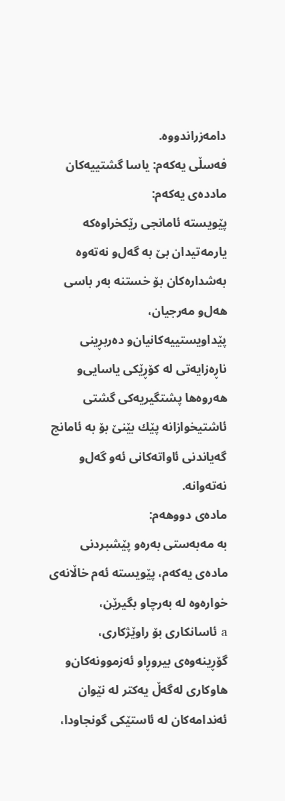دامه‌زراندووه‌.
فه‌سڵی‌ یه‌كه‌م: یاسا گشتییه‌كان
مادده‌ی‌ یه‌كه‌م:
پێویسته‌ ئامانجی‌ رێكخراوه‌كه‌ یارمه‌تیدان بێ‌ به‌ گه‌ل‌و نه‌ته‌وه‌ به‌شداره‌كان بۆ خستنه‌ به‌ر باسی‌ هه‌ل‌و مه‌رجیان، پێداویستییه‌كانیان‌و ده‌ربڕینی‌ ناڕه‌زایه‌تی‌ له‌ كۆڕێكی‌ یاسایی‌‌و هه‌روه‌ها پشتگیریه‌كی‌ گشتی‌ ئاشتیخوازانه‌ پێك بێنێ‌ بۆ به‌ ئامانج گه‌یاندنی‌ ئاواته‌كانی‌ ئه‌و گه‌ل‌و نه‌ته‌وانه‌.
ماده‌ی‌ دووهه‌م:
به‌ مه‌به‌ستی‌ به‌ره‌و پێشبردنی‌ ماده‌ی‌ یه‌كه‌م، پێویسته‌ ئه‌م خاڵانه‌ی‌ خواره‌وه‌ له‌ به‌رچاو بگیرێن،
a ئاسانكاری‌ بۆ راوێژكاری‌، گۆڕینه‌وه‌ی‌ بیر‌وڕا‌و ئه‌زموونه‌كان‌و هاوكاری‌ له‌گه‌ڵ یه‌كتر له‌ نێوان ئه‌ندامه‌كان له‌ ئاستێكی‌ گونجاودا،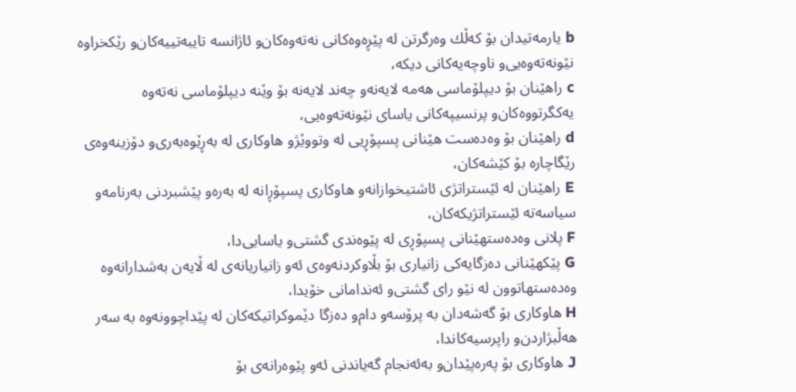b یارمه‌تیدان بۆ كه‌ڵك وه‌رگرتن له‌ پێڕه‌وه‌كانی‌ نه‌ته‌وه‌كان‌و ئاژانسه‌ تایبه‌تییه‌كان‌و رێكخراوه‌ نێونه‌ته‌وه‌یی‌‌و ناوچه‌یه‌كانی‌ دیكه‌،
c راهێنان بۆ دیپلۆماسی‌ هه‌مه‌ لایه‌نه‌‌و چه‌ند لایه‌نه‌ بۆ وێنه‌ دیپلۆماسی‌ نه‌ته‌وه‌ یه‌كگرتووه‌كان‌و پرنسیپه‌كانی‌ یاسای‌ نێونه‌ته‌وه‌یی‌،
d راهێنان بۆ وه‌ده‌ست هێنانی‌ پسپۆڕیی‌ له‌ وتووێژ‌و هاوكاری‌ له‌ به‌ڕێوه‌به‌ری‌‌و دۆزینه‌وه‌ی‌ رێگاچاره‌ بۆ كێشه‌كان،
E راهێنان له‌ ئێستراتژی‌ ئاشتیخوازانه‌‌و هاوكاری‌ پسپۆڕانه‌ له‌ به‌ره‌و پێشبردنی‌ به‌رنامه‌‌و سیاسه‌ته‌ ئێستراتژیكه‌كان،
F پلانی‌ وه‌ده‌ستهێنانی‌ پسپۆڕی‌ له‌ پێوه‌ندی‌ گشتی‌‌و یاسایی‌دا،
G پێكهێنانی‌ ده‌زگایه‌كی‌ زانیاری‌ بۆ بڵاوكردنه‌وه‌ی‌ ئه‌و زانیاریانه‌ی‌ له‌ ڵایه‌ن به‌شدارانه‌وه‌ وه‌ده‌ستهاتوون له‌ نێو رای‌ گشتی‌‌و ئه‌ندامانی‌ خۆیدا،
H هاوكاری‌ بۆ گه‌شه‌دان به‌ پرۆسه‌‌و دام‌و ده‌زگا دێموكراتیكه‌كان له‌ پێداچوونه‌وه‌ به‌ سه‌ر هه‌ڵبژاردن‌و راپرسیه‌كاندا،
J هاوكاری‌ بۆ په‌ره‌پێدان‌و به‌ئه‌نجام گه‌یاندنی‌ ئه‌و پێوه‌رانه‌ی‌ بۆ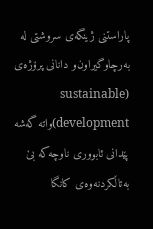پاراستنی‌ ژینگه‌ی‌ سروشتی‌ له‌ به‌رچاوگیراون‌و دانانی‌ پرۆژه‌ی‌ (sustainable development)واته‌ گه‌شه‌ پێدانی‌ ئابووری‌ ناوچه‌كه‌ بێ‌ به‌تاڵكردنه‌وه‌ی‌ كانگا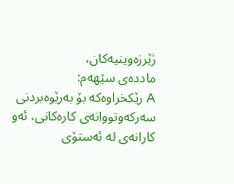ژێرزه‌وینیه‌كان،
مادده‌ی‌ سێهه‌م:
A رێكخراوه‌كه‌ بۆ به‌رێوه‌بردنی‌ سه‌ركه‌وتووانه‌ی‌ كاره‌كانی‌، ئه‌و كارانه‌ی‌ له‌ ئه‌ستۆی‌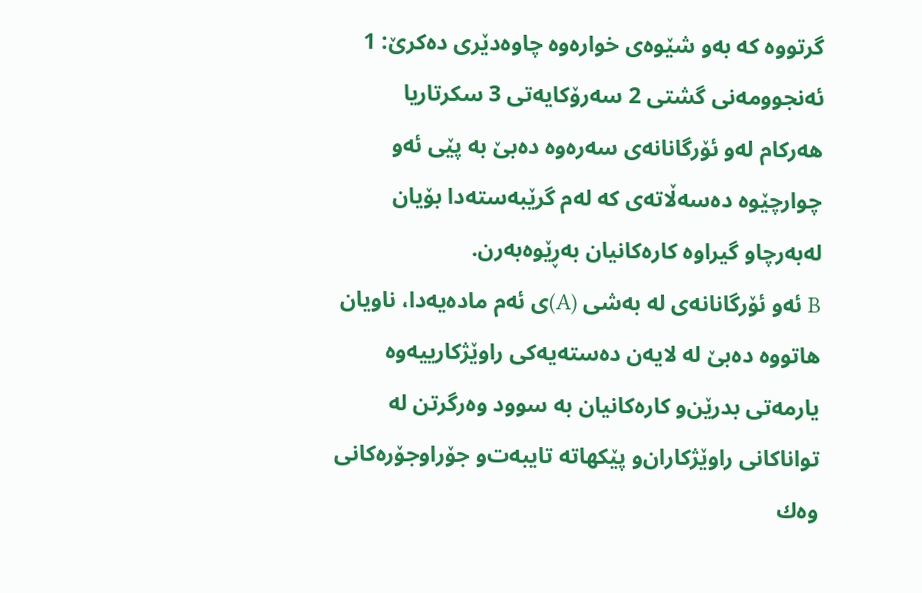گرتووه‌ كه‌ به‌و شێوه‌ی‌ خواره‌وه‌ چاوه‌دێری‌ ده‌كرێ‌: 1 ئه‌نجوومه‌نی‌ گشتی‌ 2 سه‌رۆكایه‌تی‌ 3 سكرتاریا
هه‌ركام له‌و ئۆرگانانه‌ی‌ سه‌ره‌وه‌ ده‌بێ‌ به‌ پێی‌ ئه‌و چوارچێوه‌ ده‌سه‌ڵاته‌ی‌ كه‌ له‌م گرێبه‌سته‌دا بۆیان له‌به‌رچاو گیراوه‌ كاره‌كانیان به‌ڕێوه‌به‌رن.
B ئه‌و ئۆرگانانه‌ی‌ له‌ به‌شی‌ (A)ی‌ ئه‌م ماده‌یه‌دا، ناویان هاتووه‌ ده‌بێ‌ له‌ لایه‌ن ده‌سته‌یه‌كی‌ راوێژكارییه‌وه‌ یارمه‌تی‌ بدرێن‌و كاره‌كانیان به‌ سوود وه‌رگرتن له‌ تواناكانی‌ راوێژكاران‌و پێكهاته‌ تایبه‌ت‌و جۆراوجۆره‌كانی‌ وه‌ك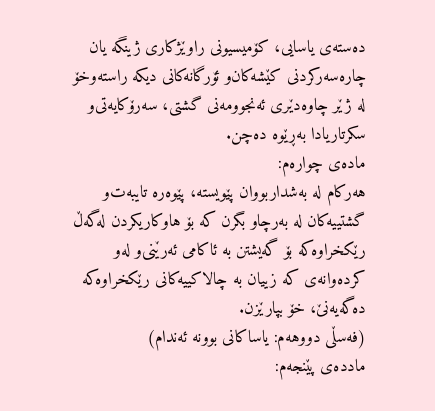ده‌سته‌ی‌ یاسایی‌، كۆمیسیونی‌ راوێژكاری‌ ژینگه‌ یان چاره‌سه‌ركردنی‌ كێشه‌كان‌و ئۆرگانه‌كانی‌ دیكه‌ راسته‌وخۆ له‌ ژێر چاوه‌دێری‌ ئه‌نجوومه‌نی‌ گشتی‌، سه‌رۆكایه‌تی‌‌و سكرتاریادا به‌ڕێوه‌ ده‌چن.
ماده‌ی‌ چواره‌م:
هه‌ركام له‌ به‌شداربووان پێویسته‌، پێوه‌ره‌ تایبه‌ت‌و گشتییه‌كان له‌ به‌رچاو بگرن كه‌ بۆ هاوكاریكردن له‌گه‌ڵ رێكخراوه‌كه‌ بۆ گه‌یشتن به‌ ئاكامی‌ ئه‌رێنی‌‌و له‌و كرده‌وانه‌ی‌ كه‌ زییان به‌ چالاكییه‌كانی‌ رێكخراوه‌كه‌ ده‌گه‌یه‌نێ‌، خۆ بپارێزن.
(فه‌سڵی‌ دووهه‌م: یاساكانی‌ بوونه‌ ئه‌ندام)
مادده‌ی‌ پێنجه‌م: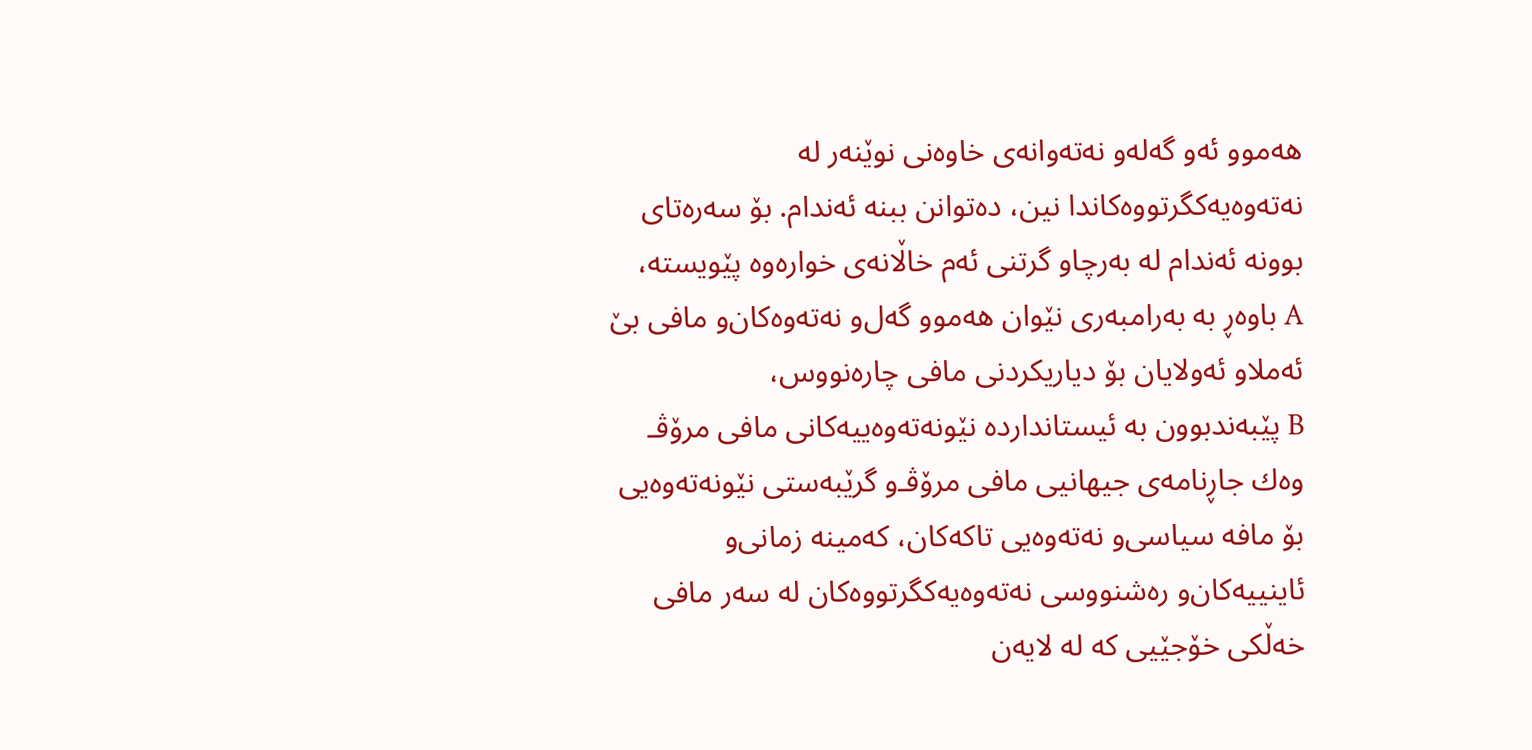هه‌موو ئه‌و گه‌له‌‌و نه‌ته‌وانه‌ی‌ خاوه‌نی‌ نوێنه‌ر له‌ نه‌ته‌وه‌یه‌كگرتووه‌كاندا نین، ده‌توانن ببنه‌ ئه‌ندام. بۆ سه‌ره‌تای‌ بوونه‌ ئه‌ندام له‌ به‌رچاو گرتنی‌ ئه‌م خاڵانه‌ی‌ خواره‌وه‌ پێویسته‌،
A باوه‌ڕ به‌ به‌رامبه‌ری‌ نێوان هه‌موو گه‌ل‌و نه‌ته‌وه‌كان‌و مافی‌ بێ‌ ئه‌ملا‌و ئه‌ولایان بۆ دیاریكردنی‌ مافی‌ چاره‌نووس،
B پێبه‌ندبوون به‌ ئیستاندارده‌ نێونه‌ته‌وه‌ییه‌كانی‌ مافی‌ مرۆڤـ وه‌ك جاڕنامه‌ی‌ جیهانیی‌ مافی‌ مرۆڤـ‌و گرێبه‌ستی‌ نێونه‌ته‌وه‌یی‌ بۆ مافه‌ سیاسی‌‌و نه‌ته‌وه‌یی‌ تاكه‌كان، كه‌مینه‌ زمانی‌‌و ئاینییه‌كان‌و ره‌شنووسی‌ نه‌ته‌وه‌یه‌كگرتووه‌كان له‌ سه‌ر مافی‌ خه‌ڵكی‌ خۆجێیی‌ كه‌ له‌ لایه‌ن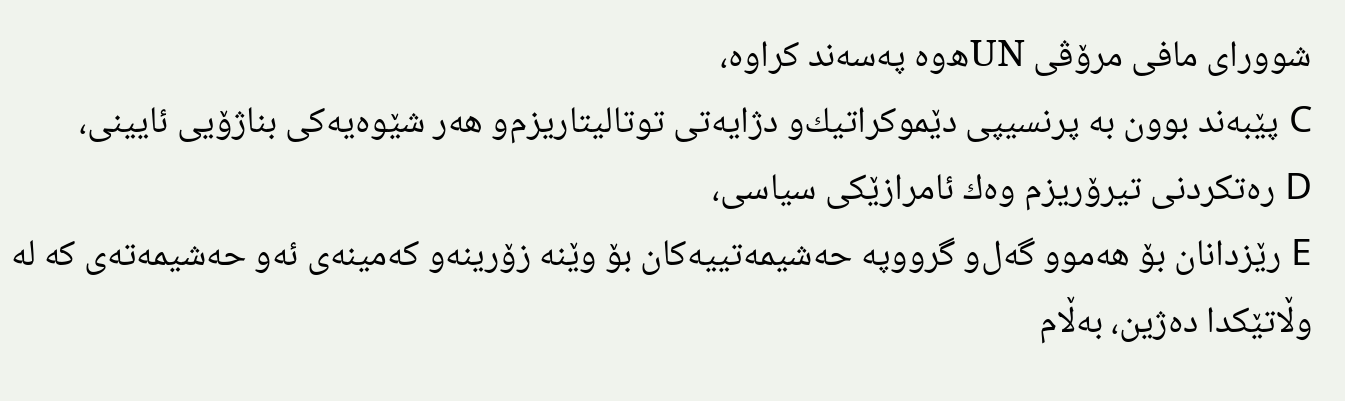شوورای‌ مافی‌ مرۆڤی‌ UNه‌وه‌ په‌سه‌ند كراوه‌،
C پێبه‌ند بوون به‌ پرنسیپی‌ دێموكراتیك‌و دژایه‌تی‌ توتالیتاریزم‌و هه‌ر شێوه‌یه‌كی‌ بناژۆیی‌ ئایینی‌،
D ره‌تكردنی‌ تیرۆریزم وه‌ك ئامرازێكی‌ سیاسی‌،
E رێزدانان بۆ هه‌موو گه‌ل‌و گرووپه‌ حه‌شیمه‌تییه‌كان بۆ وێنه‌ زۆرینه‌‌و كه‌مینه‌ی‌ ئه‌و حه‌شیمه‌ته‌ی‌ كه‌ له‌ وڵاتێكدا ده‌ژین، به‌ڵام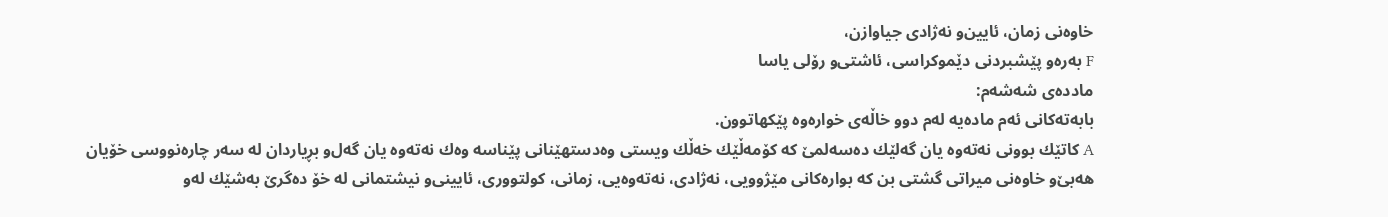خاوه‌نی‌ زمان، ئایین‌و نه‌ژادی‌ جیاوازن،
F به‌ره‌و پێشبردنی‌ دێموكراسی‌، ئاشتی‌‌و رۆلی‌ یاسا
مادده‌ی‌ شه‌شه‌م:
بابه‌ته‌كانی‌ ئه‌م ماده‌یه‌ له‌م دوو خاڵه‌ی‌ خواره‌وه‌ پێكهاتوون.
A كاتێك بوونی‌ نه‌ته‌وه‌ یان گه‌لێك ده‌سه‌لمێ‌ كه‌ كۆمه‌ڵێك خه‌ڵك ویستی‌ وه‌دستهێنانی‌ پێناسه‌ وه‌ك نه‌ته‌وه‌ یان گه‌ل‌و بڕیاردان له‌ سه‌ر چاره‌نووسی‌ خۆیان هه‌بێ‌‌و خاوه‌نی‌ میراتی‌ گشتی‌ بن كه‌ بواره‌كانی‌ مێژوویی‌، نه‌ژادی‌، نه‌ته‌وه‌یی‌، زمانی‌، كولتووری‌، ئایینی‌‌و نیشتمانی‌ له‌ خۆ ده‌گرێ‌ به‌شێك له‌و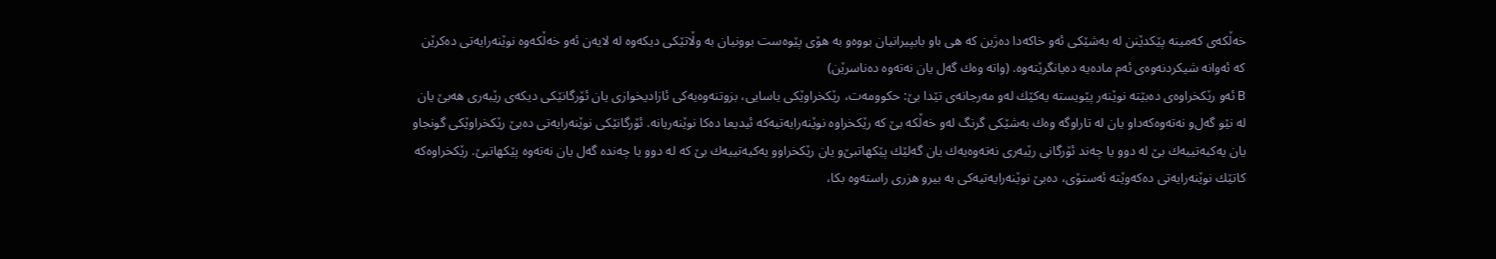خه‌ڵكه‌ی‌ كه‌مینه‌ پێكدێنن له‌ به‌شێكی‌ ئه‌و خاكه‌دا ده‌ژین كه‌ هی‌ با‌و بابپیرانیان بووه‌‌و به‌ هۆی‌ پێوه‌ست بوونیان به‌ وڵاتێكی‌ دیكه‌وه‌ له‌ لایه‌ن ئه‌و خه‌ڵكه‌وه‌ نوێنه‌رایه‌تی‌ ده‌كرێن كه‌ ئه‌وانه‌ شیكردنه‌وه‌ی‌ ئه‌م ماده‌یه‌ ده‌یانگرێته‌وه‌. (واته‌ وه‌ك گه‌ل یان نه‌ته‌وه‌ ده‌ناسرێن)
B ئه‌و رێكخراوه‌ی‌ ده‌بێته‌ نوێنه‌ر پێویسته‌ یه‌كێك له‌و مه‌رجانه‌ی‌ تێدا بێ‌: حكوومه‌ت، رێكخراوێكی‌ یاسایی‌، بزوتنه‌وه‌یه‌كی‌ ئازادیخوازی‌ یان ئۆرگانێكی‌ دیكه‌ی‌ رێبه‌ری‌ هه‌بێ‌ یان له‌ نێو گه‌ل‌و نه‌ته‌وه‌كه‌دا‌و یان له‌ تاراوگه‌ وه‌ك به‌شێكی‌ گرنگ له‌و خه‌ڵكه‌ بێ‌ كه‌ رێكخراوه‌ نوێنه‌رایه‌تیه‌كه‌ ئیدیعا ده‌كا نوێنه‌ریانه‌. ئۆرگانێكی‌ نوێنه‌رایه‌تی‌ ده‌بێ‌ رێكخراوێكی‌ گونجاو یان یه‌كیه‌تییه‌ك بێ‌ له‌ دوو یا چه‌ند ئۆرگانی‌ رێبه‌ری‌ نه‌ته‌وه‌یه‌ك یان گه‌لێك پێكهاتبێ‌‌و یان رێكخراو‌و یه‌كیه‌تییه‌ك بێ‌ كه‌ له‌ دوو یا چه‌نده‌ گه‌ل یان نه‌ته‌وه‌ پێكهاتبێ‌. رێكخراوه‌كه‌ كاتێك نوێنه‌رایه‌تی‌ ده‌كه‌وێته‌ ئه‌ستۆی‌، ده‌بێ‌ نوێنه‌رایه‌تیه‌كی‌ به‌ بیر‌و هزری‌ راسته‌وه‌ بكا،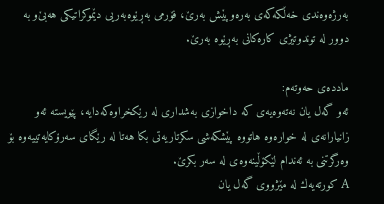به‌رژه‌وه‌ندی‌ خه‌ڵكه‌كه‌ی‌ به‌ره‌وپێش به‌رێ‌، فۆرمی‌ به‌ڕێوه‌به‌ریی‌ دێموكراتیكی‌ هه‌بێ‌‌و به‌ دوور له‌ توند‌وتیژی‌ كاره‌كانی‌ به‌ڕێوه‌ به‌رێ‌.

مادده‌ی‌ حه‌وته‌م:
ئه‌و گه‌ل یان نه‌ته‌وه‌یه‌ی‌ كه‌ داخوازی‌ به‌شداری‌ له‌ رێكخراوه‌كه‌دایه‌، پێویسته‌ ئه‌و زانیارانه‌ی‌ له‌ خواره‌وه‌ هاتووه‌ پێشكه‌شی‌ سكرتاریه‌تی‌ بكا هه‌تا له‌ رێگای‌ سه‌رۆكایه‌تییه‌وه‌ بۆ وه‌رگرتنی‌ به‌ ئه‌ندام لێكۆڵینه‌وه‌ی‌ له‌ سه‌ر بكرێ‌.
A كورته‌یه‌ك له‌ مێژووی‌ گه‌ل یان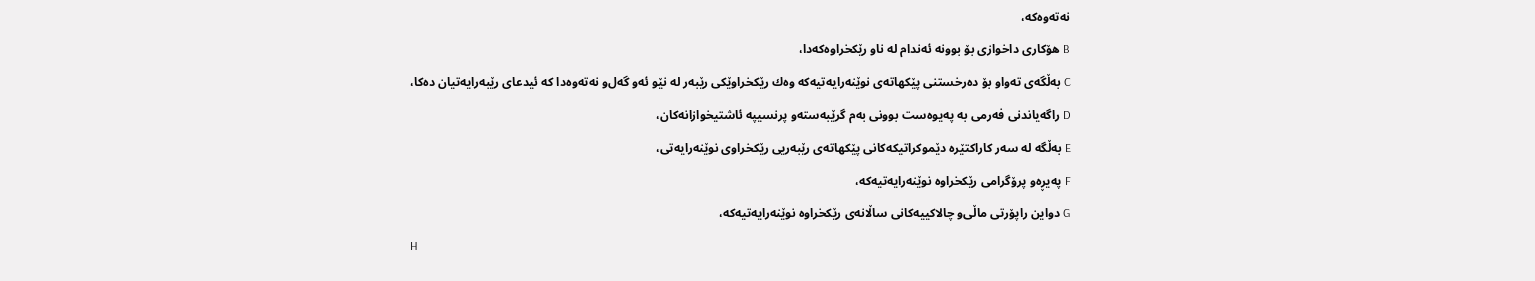نه‌ته‌وه‌كه‌،
B هۆكاری‌ داخوازی‌ بۆ بوونه‌ ئه‌ندام له‌ ناو رێكخراوه‌كه‌دا،
C به‌ڵگه‌ی‌ ته‌واو بۆ ده‌رخستنی‌ پێكهاته‌ی‌ نوێنه‌رایه‌تیه‌كه‌ وه‌ك رێكخراوێكی‌ رێبه‌ر له‌ نێو ئه‌و گه‌ل‌و نه‌ته‌وه‌دا كه‌ ئیدعای‌ رێبه‌رایه‌تیان ده‌كا،
D راگه‌یاندنی‌ فه‌رمی‌ به‌ په‌یوه‌ست بوونی‌ به‌م گرێبه‌سته‌‌و پرنسیپه‌ ئاشتیخوازانه‌كان،
E به‌ڵگه‌ له‌ سه‌ر كاراكتێره‌ دێموكراتیكه‌كانی‌ پێكهاته‌ی‌ رێبه‌ریی‌ رێكخراوی‌ نوێنه‌رایه‌تی‌،
F په‌یڕه‌و پرۆگرامی‌ رێكخراوه‌ نوێنه‌رایه‌تیه‌كه‌،
G دواین راپۆرتی‌ ماڵی‌‌و چالاكییه‌كانی‌ ساڵانه‌ی‌ رێكخراوه‌ نوێنه‌رایه‌تیه‌كه‌،
H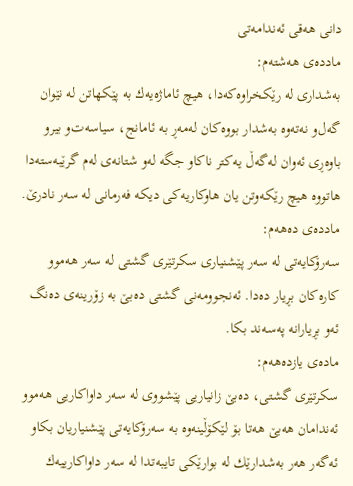دانی‌ هه‌قی‌ ئه‌ندامه‌تی‌
مادده‌ی‌ هه‌شته‌م:
به‌شداری‌ له‌ رێكخراوه‌كه‌دا، هیچ ئاماژه‌یه‌ك به‌ پێكهاتن له‌ نێوان گه‌ل‌و نه‌ته‌وه‌ به‌شدار بووه‌كان له‌مه‌ڕ به‌ ئامانج، سیاسه‌ت‌و بیر‌و باوه‌ڕی‌ ئه‌وان له‌گه‌ڵ یه‌كتر ناكا‌و جگه‌ له‌و شتانه‌ی‌ له‌م گرێبه‌سته‌دا هاتووه‌ هیچ رێكه‌وتن یان هاوكاریه‌كی‌ دیكه‌ فه‌رمانی‌ له‌ سه‌ر نادرێ‌.
مادده‌ی‌ ده‌هه‌م:
سه‌رۆكایه‌تی‌ له‌ سه‌ر پێشنیاری‌ سكرتێری‌ گشتی‌ له‌ سه‌ر هه‌موو كاره‌كان بڕیار ده‌دا. ئه‌نجوومه‌نی‌ گشتی‌ ده‌بێ‌ به‌ زۆرینه‌ی‌ ده‌نگ ئه‌و بڕیارانه‌ په‌سه‌ند بكا.
ماده‌ی‌ یازده‌هه‌م:
سكرتێری‌ گشتی‌، ده‌بێ‌ زانیاریی‌ پێشووی‌ له‌ سه‌ر داواكاریی‌ هه‌موو ئه‌ندامان هه‌بێ‌ هه‌تا بۆ لێكۆڵینه‌وه‌ به‌ سه‌رۆكایه‌تی‌ پێشنیاریان بكا‌و ئه‌گه‌ر هه‌ر به‌شدارێك له‌ بوارێكی‌ تایبه‌تدا له‌ سه‌ر داواكارییه‌ك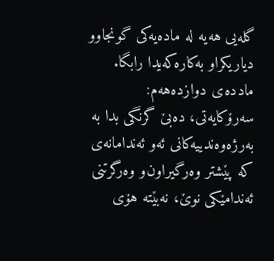گله‌یی‌ هه‌یه‌ له‌ ماده‌یه‌كی‌ گونجاو‌و دیاریكراو به‌كاره‌كه‌یدا رابگا.
مادده‌ی‌ دوازده‌هه‌م:
سه‌رۆكایه‌تی‌، ده‌بێ‌ گرنگی‌ بدا به‌ به‌رژه‌وه‌ندییه‌كانی‌ ئه‌و ئه‌ندامانه‌ی‌ كه‌ پێشتر وه‌رگیراون‌و وه‌رگرتنی‌ ئه‌ندامێكی‌ نوێ‌، نه‌بێته‌ هۆی‌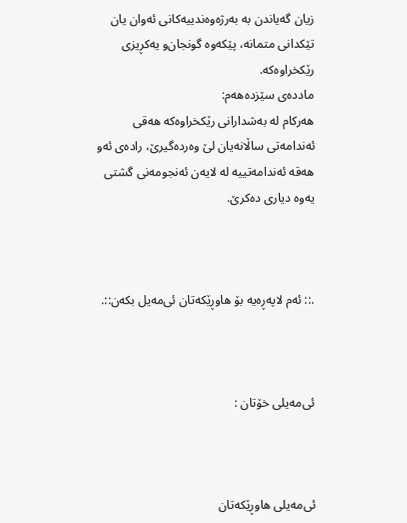زیان گه‌یاندن به‌ به‌رژه‌وه‌ندییه‌كانی‌ ئه‌وان یان تێكدانی‌ متمانه‌، پێكه‌وه‌ گونجان‌و یه‌كڕیزی‌ رێكخراوه‌كه‌.
مادده‌ی‌ سێزده‌هه‌م:
هه‌ركام له‌ به‌شدارانی‌ رێكخراوه‌كه‌ هه‌قی‌ ئه‌ندامه‌تی‌ ساڵانه‌یان لێ وه‌رده‌گیرێ‌، راده‌ی‌ ئه‌و هه‌قه‌ ئه‌ندامه‌تییه‌ له‌ لایه‌ن ئه‌نجومه‌نی‌ گشتی یه‌وه‌ دیاری‌ ده‌كرێ‌.



.:: ئه‌م لاپه‌ڕه‌یه بۆ هاوڕێکه‌تان ئی‌مه‌یل بکه‌ن::.



ئی‌مه‌یلی خۆتان :



ئی‌مه‌یلی هاوڕێکه‌تان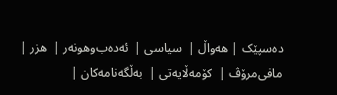ده‌سپێک | هه‌واڵ |  سیاسی |  ئه‌ده‌ب‌وهونه‌ر |  هزر | مافی‌مرۆڤ |  کۆمه‌ڵایه‌تی |  به‌ڵگه‌نامه‌کان |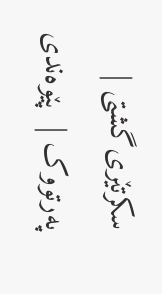سکرتێری‌گشتی |  په‌رتووک |  پێوه‌ندی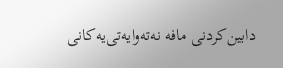دابین‌كردنی‌ مافه‌ نه‌ته‌وایه‌تی‌یه‌کانی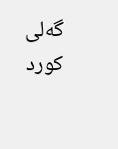گه‌لی‌ كورد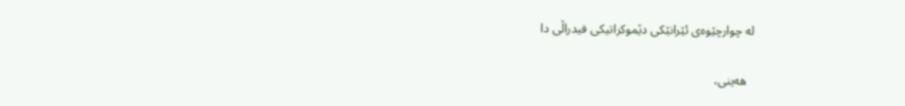له‌ چوارچێوه‌ی ئێرانێکی دێموكراتیكی‌ فیدراڵی‌ دا

  هه‌ینی،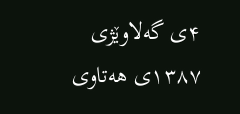۴‌ی گه‌لاوێژی ۱۳۸۷ی هه‌تاوی